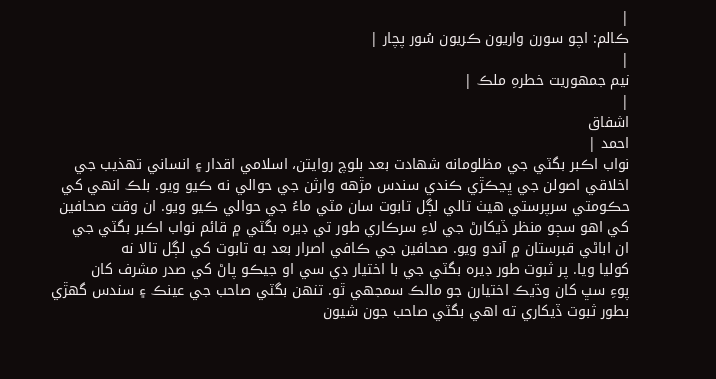|
ڪالم: اچو سورن واريون ڪريون سُور پچار |
|
نيم جمهوريت خطرهِ ملڪ |
|
اشفاق
احمد |
نواب اڪبر بگٽي جي مظلومانه شهادت بعد بلوچ روايتن، اسلامي اقدار ۽ انساني تهذيب جي
اخلاقي اصولن جي ڀڃڪڙي ڪندي سندس مڙهه وارثن جي حوالي نه ڪيو ويو. بلڪ انهي کي
حڪومتي سرپرستي هيٺ تالي لڳل تابوت سان مٽي ماءُ جي حوالي ڪيو ويو. ان وقت صحافين
کي اهو سڄو منظر ڏيکارڻ جي لاءِ سرڪاري طور تي ڊيره بگٽي ۾ قائم نواب اڪبر بگٽي جي
ان اباڻي قبرستان ۾ آندو ويو. صحافين جي ڪافي اصرار بعد به تابوت کي لڳل تالا نه
کوليا ويا. پر ثبوت طور ڊيره بگٽي جي با اختيار ڊي سي او جيڪو پاڻ کي صدر مشرف کان
پوءِ سڀ کان وڌيڪ اختيارن جو مالڪ سمجھي ٿو. تنهن بگٽي صاحب جي عينڪ ۽ سندس گھڙي
بطور ثبوت ڏيکاري ته اهي بگٽي صاحب جون شيون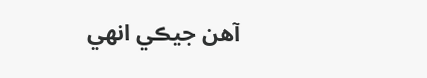آهن جيڪي انهي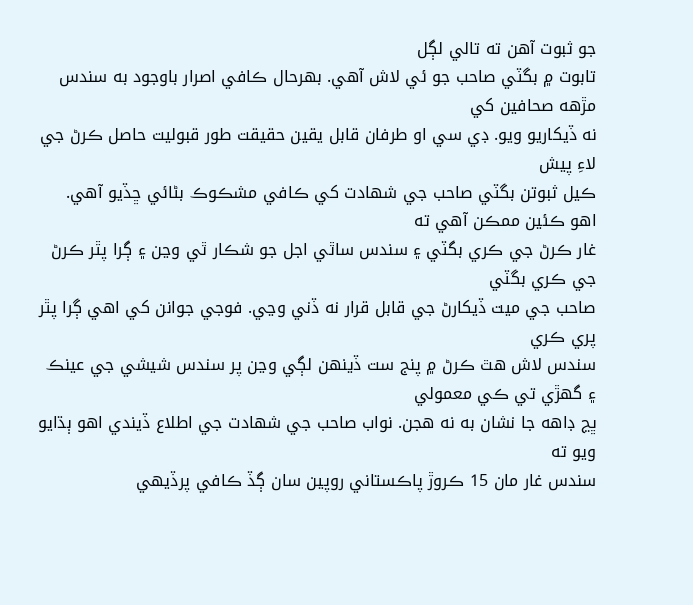جو ثبوت آهن ته تالي لڳل
تابوت ۾ بگٽي صاحب جو ئي لاش آهي. بهرحال ڪافي اصرار باوجود به سندس مڙهه صحافين کي
نه ڏيکاريو ويو. ڊي سي او طرفان قابل يقين حقيقت طور قبوليت حاصل ڪرڻ جي لاءِ پيش
ڪيل ثبوتن بگٽي صاحب جي شهادت کي ڪافي مشڪوڪ بڻائي ڇڏيو آهي. اهو ڪئين ممڪن آهي ته
غار ڪرڻ جي ڪري بگٽي ۽ سندس ساٿي اجل جو شڪار ٿي وڃن ۽ ڳرا پٿر ڪرڻ جي ڪري بگٽي
صاحب جي ميت ڏيکارڻ جي قابل قرار نه ڏني وڃي. فوجي جوانن کي اهي ڳرا پٿر پري ڪري
سندس لاش هٿ ڪرڻ ۾ پنج ست ڏينهن لڳي وڃن پر سندس شيشي جي عينڪ ۽ گھڙي تي ڪي معمولي
ڀڃ ڊاهه جا نشان به نه هجن. نواب صاحب جي شهادت جي اطلاع ڏيندي اهو ٻڌايو ويو ته
سندس غار مان 15 ڪروڙ پاڪستاني روپين سان ڳڏ ڪافي پرڏيهي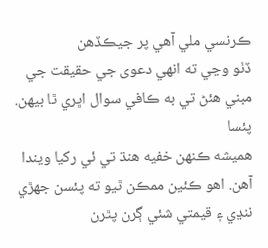ڪرنسي ملي آهي پر جيڪڏهن
ڏٺو وڃي ته انهي دعوى جي حقيقت جي مبني هئڻ تي به ڪافي سوال اڀري ٿا بيهن. پئسا
هميشه ڪنهن خفيه هنڌ تي ئي رکيا ويندا آهن. اهو ڪئين ممڪن ٿيو ته پئسن جهڙي
ننڍي ۽ قيمتي شئي ڳرن پٿرن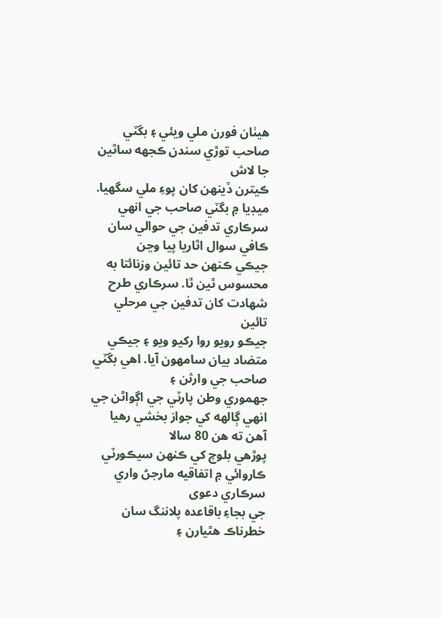هيٺان فورن ملي ويئي ۽ بگٽي صاحب توڙي سندن ڪجھه ساٿين جا لاش
ڪيترن ڏينهن کان پوءِ ملي سگھيا.
ميڊيا ۾ بگٽي صاحب جي انهي سرڪاري تدفين جي حوالي سان ڪافي سوال اٿاريا پيا وڃن
جيڪي ڪنهن حد تائين وزنائتا به محسوس ٿين ٿا. سرڪاري طرح
شهادت کان تدفين جي مرحلي تائين
جيڪو رويو روا رکيو ويو ۽ جيڪي متضاد بيان سامهون آيا. اهي بگٽي صاحب جي وارثن ۽
جھموري وطن پارٽي جي اڳواڻن جي انهي ڳالهه کي جواز بخشي رهيا آهن ته هن 80 سالا
پوڙهي بلوچ کي ڪنهن سيڪورٽي ڪاروائي ۾ اتفاقيه مارجڻ واري سرڪاري دعوى
جي بجاءِ باقاعده پلاننگ سان خطرناڪ هٿيارن ۽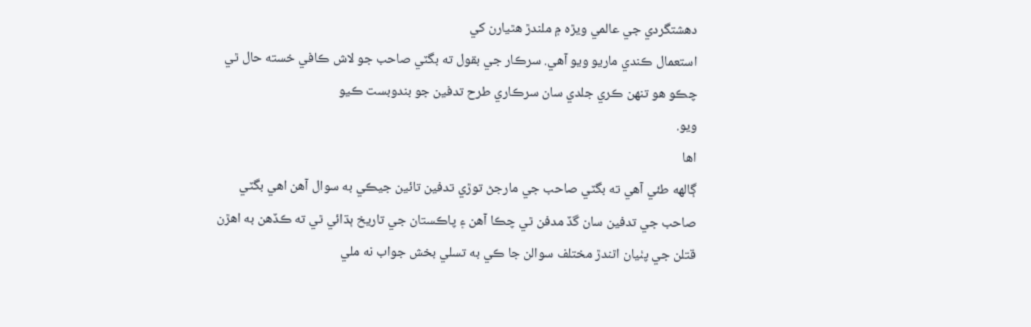دهشتگردي جي عالمي ويڙه ۾ ملندڙ هٿيارن کي
استعمال ڪندي ماريو ويو آهي. سرڪار جي بقول ته بگٽي صاحب جو لاش ڪافي خسته حال ٿي
چڪو هو تنهن ڪري جلدي سان سرڪاري طرح تدفين جو بندوبست ڪيو
ويو.
اها
ڳالهه طئي آهي ته بگٽي صاحب جي مارجڻ توڙي تدفين تائين جيڪي به سوال آهن اهي بگٽي
صاحب جي تدفين سان گڏ مدفن ٿي چڪا آهن ۽ پاڪستان جي تاريخ ٻڌائي ٿي ته ڪڏهن به اهڙن
قتلن جي پٺيان اٿندڙ مختلف سوالن جا ڪي به تسلي بخش جواب نه ملي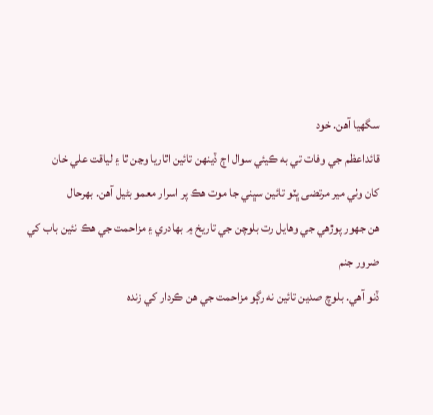سگھيا آهن. خود
قائداعظم جي وفات تي به ڪيئي سوال اڄ ڏينهن تائين اٿاريا وڃن ٿا ۽ لياقت علي خان
کان وٺي مير مرتضى ڀٽو تائين سڀني جا موت هڪ پر اسرار معمو بڻيل آهن. بهرحال
هن جھور پوڙهي جي وهايل رت بلوچن جي تاريخ ۾ بهادري ۽ مزاحمت جي هڪ نئين باب کي
ضرور جنم
ڏنو آهي. بلوچ صدين تائين نه رڳو مزاحمت جي هن ڪردار کي زنده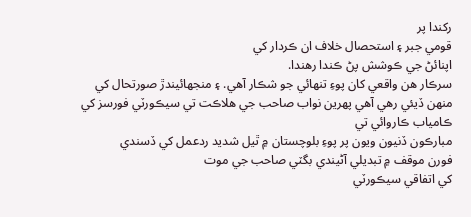رکندا پر
قومي جبر ۽ استحصال خلاف ان ڪردار کي
اپنائڻ جي ڪوشش پڻ ڪندا رهندا.
سرڪار هن واقعي کان پوءِ تنهائي جو شڪار آهي. ۽ منجھائيندڙ صورتحال کي
منهن ڏيئي رهي آهي پهرين نواب صاحب جي هلاڪت تي سيڪورٽي فورسز کي ڪامياب ڪاروائي تي
مبارڪون ڏنيون ويون پر پوءِ بلوچستان ۾ ٿيل شديد ردعمل کي ڏسندي
فورن موقف ۾ تبديلي آڻيندي بگٽي صاحب جي موت
کي اتفاقي سيڪورٽي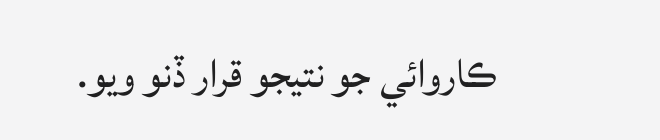ڪاروائي جو نتيجو قرار ڏنو ويو.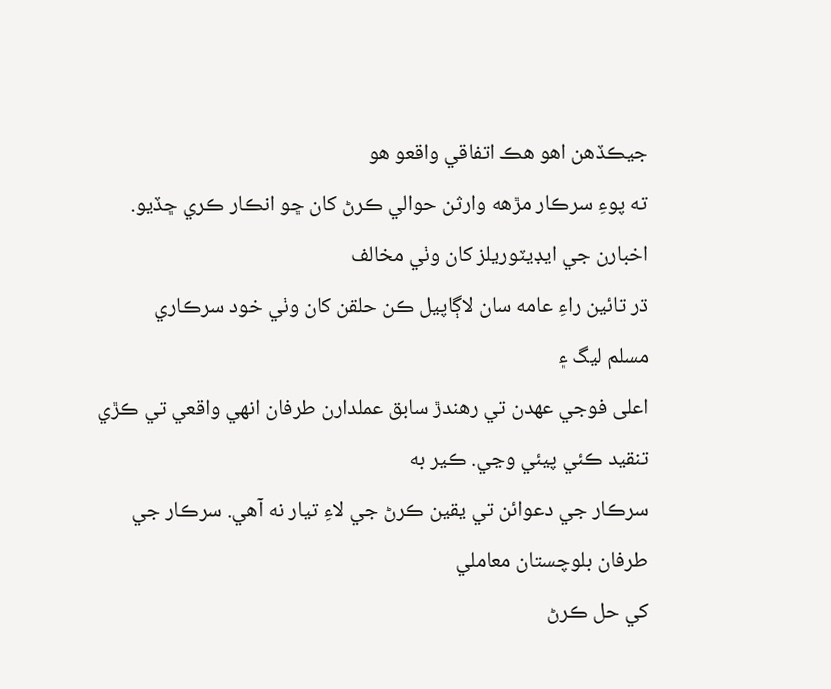جيڪڏهن اهو هڪ اتفاقي واقعو هو
ته پوءِ سرڪار مڙهه وارثن حوالي ڪرڻ کان ڇو انڪار ڪري ڇڏيو. اخبارن جي ايڊيٽوريلز کان وٺي مخالف
ڌر تائين راءِ عامه سان لاڳاپيل ڪن حلقن کان وٺي خود سرڪاري
مسلم ليگ ۽
اعلى فوجي عهدن تي رهندڙ سابق عملدارن طرفان انهي واقعي تي ڪڙي تنقيد ڪئي پيئي وڃي. ڪير به
سرڪار جي دعوائن تي يقين ڪرڻ جي لاءِ تيار نه آهي. سرڪار جي طرفان بلوچستان معاملي
کي حل ڪرڻ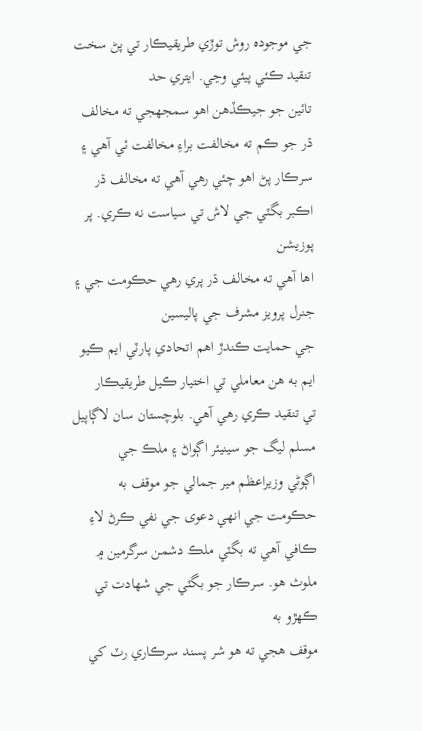جي موجوده روش توڙي طريقيڪار تي پڻ سخت تنقيد ڪئي پيئي وڃي. ايتري حد
تائين جو جيڪڏهن اهو سمجھجي ته مخالف ڌر جو ڪم ته مخالفت براءِ مخالفت ئي آهي ۽
سرڪار پڻ اهو چئي رهي آهي ته مخالف ڌر اڪبر بگٽي جي لاش تي سياست نه ڪري. پر پوزيشن
اها آهي ته مخالف ڌر پري رهي حڪومت جي ۽ جنرل پرويز مشرف جي پاليسين
جي حمايت ڪندڙ اهم اتحادي پارٽي ايم ڪيو ايم به هن معاملي تي اختيار ڪيل طريقيڪار
تي تنقيد ڪري رهي آهي. بلوچستان سان لاڳاپيل مسلم ليگ جو سينيئر اڳواڻ ۽ ملڪ جي
اڳوڻي وزيراعظم مير جمالي جو موقف به حڪومت جي انهي دعوى جي نفي ڪرڻ لاءِ
ڪافي آهي ته بگٽي ملڪ دشمن سرگرمين ۾ ملوث هو. سرڪار جو بگٽي جي شهادت تي ڪهڙو به
موقف هجي ته هو شر پسند سرڪاري رٽ کي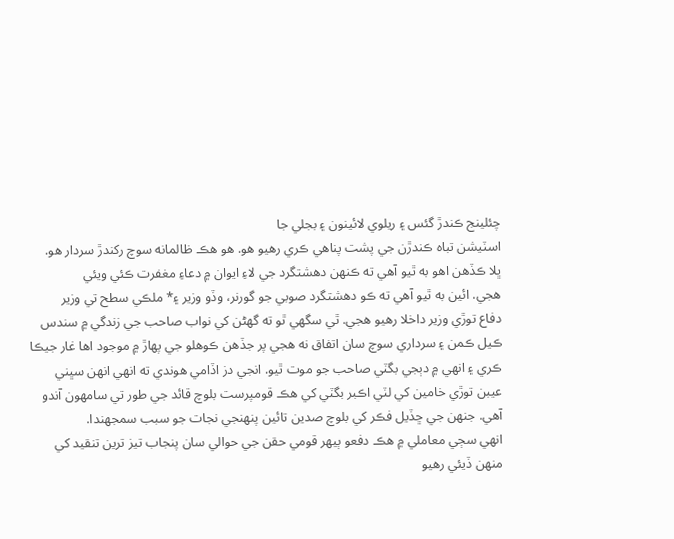چئلينج ڪندڙ گئس ۽ ريلوي لائينون ۽ بجلي جا
اسٽيشن تباه ڪندڙن جي پشت پناهي ڪري رهيو هو. هو هڪ ظالمانه سوچ رکندڙ سردار هو.
ڀلا ڪڏهن اهو به ٿيو آهي ته ڪنهن دهشتگرد جي لاءِ ايوان ۾ دعاءِ مغفرت ڪئي ويئي
هجي. ائين به ٿيو آهي ته ڪو دهشتگرد صوبي جو گورنر، وڏو وزير ۽* ملڪي سطح تي وزير
دفاع توڙي وزير داخلا رهيو هجي. ٿي سگھي ٿو ته گھڻن کي نواب صاحب جي زندگي ۾ سندس
ڪيل ڪمن ۽ سرداري سوچ سان اتفاق نه هجي پر جڏهن ڪوهلو جي پهاڙ ۾ موجود اها غار جيڪا
ڪري ۽ انهي ۾ دٻجي بگٽي صاحب جو موت ٿيو. انجي دز اڏامي هوندي ته انهي انهن سڀني
عيبن توڙي خامين کي لٽي اڪبر بگٽي کي هڪ قومپرست بلوچ قائد جي طور تي سامهون آندو
آهي. جنهن جي ڇڏيل فڪر کي بلوچ صدين تائين پنهنجي نجات جو سبب سمجهندا.
انهي سڄي معاملي ۾ هڪ دفعو ٻيهر قومي حقن جي حوالي سان پنجاب تيز ترين تنقيد کي
منهن ڏيئي رهيو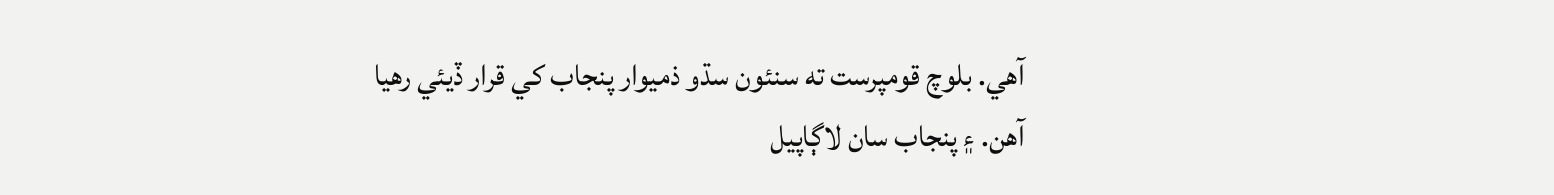آهي. بلوچ قومپرست ته سنئون سڌو ذميوار پنجاب کي قرار ڏيئي رهيا
آهن. ۽ پنجاب سان لاڳاپيل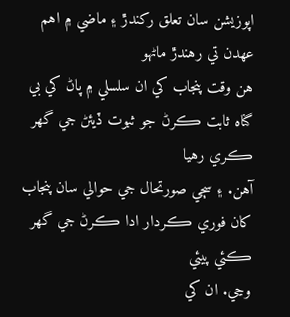اپوزيشن سان تعلق رکندڙ ۽ ماضي ۾ اهم عهدن تي رهندڙ ماڻهو
هن وقت پنجاب کي ان سلسلي ۾ پاڻ کي بي گناه ثابت ڪرڻ جو ثبوت ڏيئڻ جي گھر ڪري رهيا
آهن. ۽ سڄي صورتحال جي حوالي سان پنجاب کان فوري ڪردار ادا ڪرڻ جي گھر ڪئي پيئي
وڃي. ان کي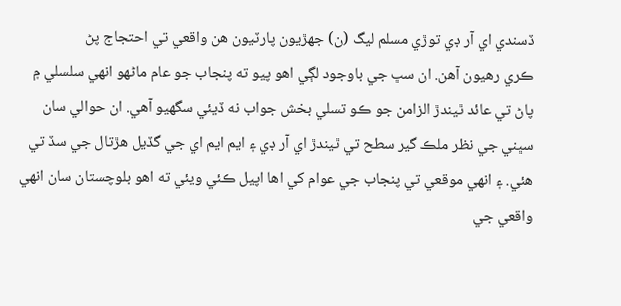ڏسندي اي آر ڊي توڙي مسلم ليگ (ن) جھڙيون پارٽيون هن واقعي تي احتجاج پڻ
ڪري رهيون آهن. ان سڀ جي باوجود لڳي اهو پيو ته پنجاب جو عام ماڻهو انهي سلسلي ۾
پاڻ تي عائد ٿيندڙ الزامن جو ڪو تسلي بخش جواب نه ڏيئي سگھيو آهي. ان حوالي سان
سڀني جي نظر ملڪ گير سطح تي ٿيندڙ اي آر ڊي ۽ ايم ايم اي جي گڏيل هڙتال جي سڏ تي
هئي. ۽ انهي موقعي تي پنجاب جي عوام کي اها اپيل ڪئي ويئي ته اهو بلوچستان سان انهي
واقعي جي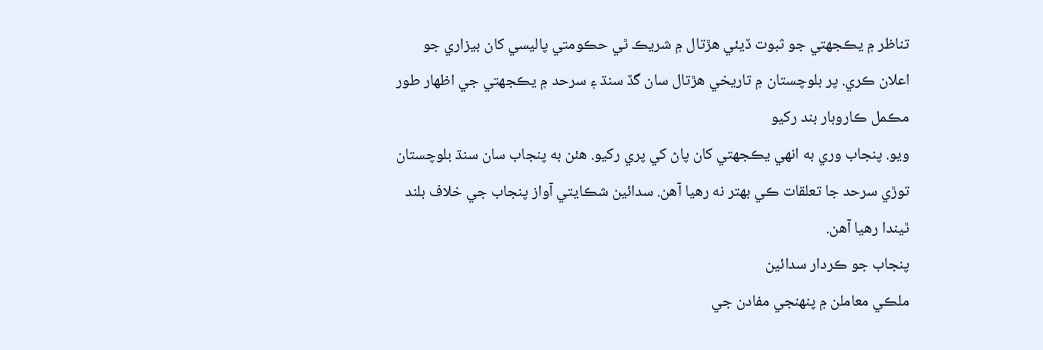تناظر ۾ يڪجھتي جو ثبوت ڏيئي هڙتال ۾ شريڪ ٿي حڪومتي پاليسي کان بيزاري جو
اعلان ڪري. پر بلوچستان ۾ تاريخي هڙتال سان گڏ سنڌ ۽ سرحد ۾ يڪجهتي جي اظهار طور مڪمل ڪاروبار بند رکيو
ويو. پنجاب وري به انهي يڪجهتي کان پاڻ کي پري رکيو. هئن به پنجاب سان سنڌ بلوچستان
توڙي سرحد جا تعلقات ڪي بهتر نه رهيا آهن. سدائين شڪايتي آواز پنجاب جي خلاف بلند
ٿيندا رهيا آهن.
پنجاب جو ڪردار سدائين
ملڪي معاملن ۾ پنهنجي مفادن جي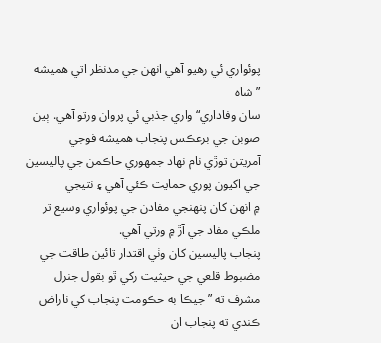پوئواري ئي رهيو آهي انهن جي مدنظر اتي هميشه ”شاه
سان وفاداري“ واري جذبي ئي پروان ورتو آهي. ٻين صوبن جي برعڪس پنجاب هميشه فوجي
آمريتن توڙي نام نهاد جمهوري حاڪمن جي پاليسين جي اکيون پوري حمايت ڪئي آهي ۽ نتيجي
۾ انهن کان پنهنجي مفادن جي پوئواري وسيع تر ملڪي مفاد جي آڙ ۾ ورتي آهي.
پنجاب پاليسين کان وٺي اقتدار تائين طاقت جي مضبوط قلعي جي حيثيت رکي ٿو بقول جنرل
مشرف ته ” جيڪا به حڪومت پنجاب کي ناراض ڪندي ته پنجاب ان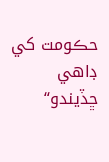حڪومت کي ڊاهي ڇڏيندو“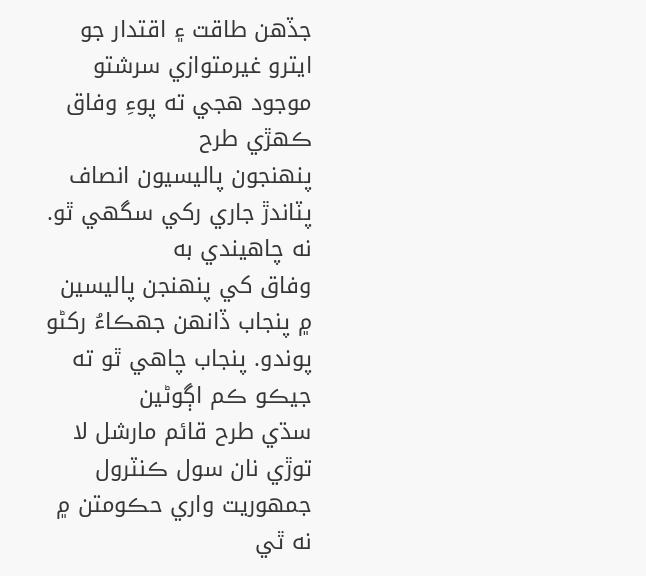جڏهن طاقت ۽ اقتدار جو ايترو غيرمتوازي سرشتو موجود هجي ته پوءِ وفاق ڪهڙي طرح
پنهنجون پاليسيون انصاف پٽاندڙ جاري رکي سگھي ٿو. نه چاهيندي به
وفاق کي پنهنجن پاليسين ۾ پنجاب ڏانهن جھڪاءُ رکڻو پوندو. پنجاب چاهي ٿو ته جيڪو ڪم اڳوڻين
سڌي طرح قائم مارشل لا توڙي نان سول ڪنٽرول جمهوريت واري حڪومتن ۾ نه ٿي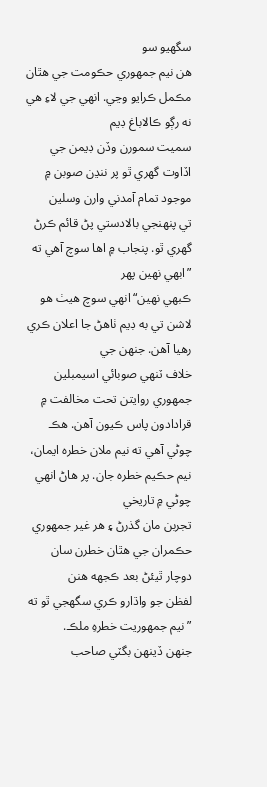سگھيو سو
هن نيم جمهوري حڪومت جي هٿان مڪمل ڪرايو وڃي. انهي جي لاءِ هي نه رڳو ڪالاباغ ڊيم
سميت سمورن وڏن ڊيمن جي اڏاوت گھري ٿو پر ننڍن صوبن ۾ موجود تمام آمدني وارن وسلين
تي پنهنجي بالادستي پڻ قائم ڪرڻ گھري ٿو. پنجاب ۾ اها سوچ آهي ته ”ابهي نهين پهر
ڪبهي نهين“ انهي سوچ هيٺ هو لاشن تي به ڊيم ٺاهڻ جا اعلان ڪري رهيا آهن. جنهن جي
خلاف ٽنهي صوبائي اسيمبلين جمهوري روايتن تحت مخالفت ۾ قرادادون پاس ڪيون آهن. هڪ
چوڻي آهي ته نيم ملان خطره ايمان، نيم حڪيم خطره جان. پر هاڻ انهي چوڻي ۾ تاريخي
تجربن مان گذرڻ ۽ هر غير جمهوري حڪمران جي هٿان خطرن سان دوچار ٿيئڻ بعد ڪجھه هنن
لفظن جو واڌارو ڪري سگھجي ٿو ته ”نيم جمهوريت خطرهِ ملڪ.
جنهن ڏينهن بگٽي صاحب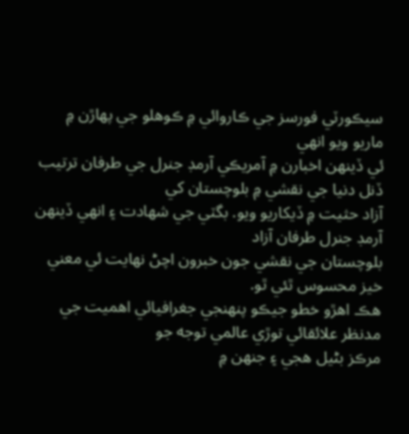سيڪورٽي فورسز جي ڪاروائي ۾ ڪوهلو جي پهاڙن ۾ ماريو ويو انهي
ئي ڏينهن اخبارن ۾ آمريڪي آرمڊ جنرل جي طرفان ترتيب ڏنل دنيا جي نقشي ۾ بلوچستان کي
آزاد حثيت ۾ ڏيکاريو ويو. بگٽي جي شهادت ۽ انهي ڏينهن آرمڊ جنرل طرفان آزاد
بلوچستان جي نقشي جون خبرون اچڻ نهايت ئي معني خيز محسوس ٿئي ٿو.
هڪ اهڙو خطو جيڪو پنهنجي جغرافيائي اهميت جي مدنظر علائقائي توڙي عالمي توجه جو
مرڪز بڻيل هجي ۽ جنهن ۾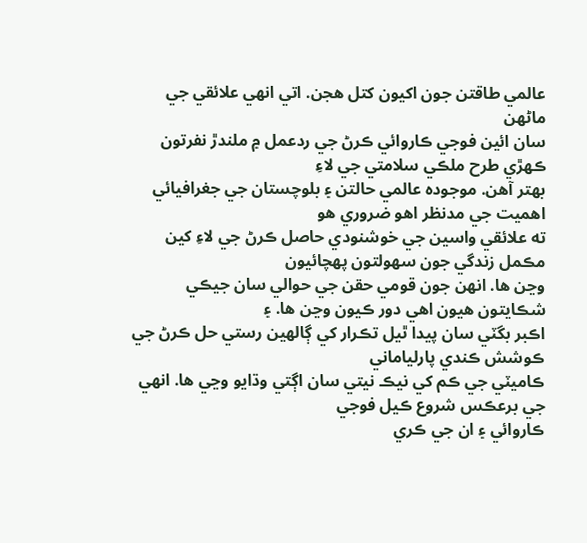عالمي طاقتن جون اکيون کتل هجن. اتي انهي علائقي جي ماڻهن
سان ائين فوجي ڪاروائي ڪرڻ جي ردعمل ۾ ملندڙ نفرتون ڪهڙي طرح ملڪي سلامتي جي لاءِ
بهتر آهن. موجوده عالمي حالتن ۽ بلوچستان جي جغرافيائي اهميت جي مدنظر اهو ضروري هو
ته علائقي واسين جي خوشنودي حاصل ڪرڻ جي لاءِ کين مڪمل زندگي جون سهولتون پهچائيون
وڃن ها. انهن جون قومي حقن جي حوالي سان جيڪي شڪايتون هيون اهي دور ڪيون وڃن ها. ۽
اڪبر بگٽي سان پيدا ٿيل تڪرار کي ڳالهين رستي حل ڪرڻ جي ڪوشش ڪندي پارلياماني
ڪاميٽي جي ڪم کي نيڪ نيتي سان اڳتي وڌايو وڃي ها. انهي جي برعڪس شروع ڪيل فوجي
ڪاروائي ۽ ان جي ڪري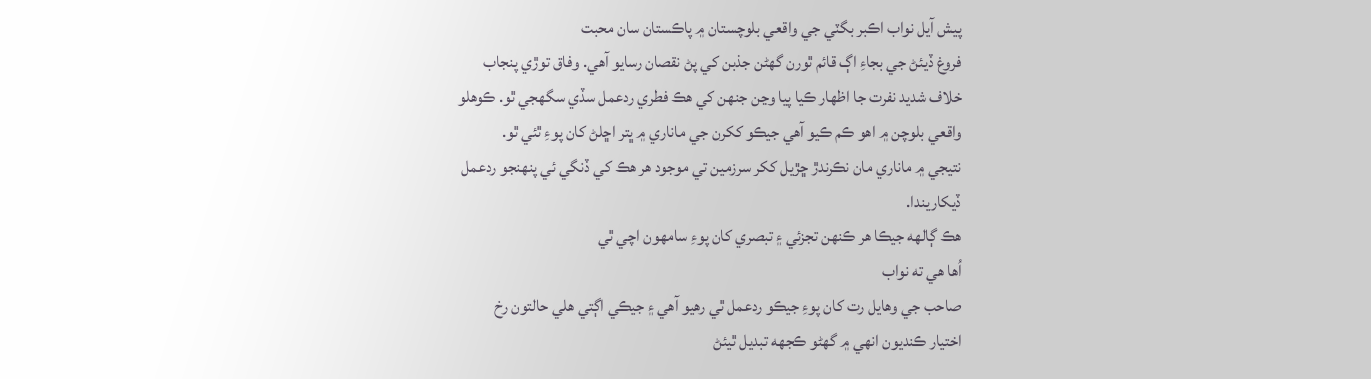پيش آيل نواب اڪبر بگٽي جي واقعي بلوچستان ۾ پاڪستان سان محبت
فروغ ڏيئڻ جي بجاءِ اڳ قائم ٿورن گھڻن جذبن کي پڻ نقصان رسايو آهي. وفاق توڙي پنجاب
خلاف شديد نفرت جا اظهار ڪيا پيا وڃن جنهن کي هڪ فطري ردعمل سڏي سگھجي ٿو. ڪوهلو
واقعي بلوچن ۾ اهو ڪم ڪيو آهي جيڪو ککرن جي ماناري ۾ ڀتر اڇلڻ کان پوءِ ٿئي ٿو.
نتيجي ۾ ماناري مان نڪرندڙ ڇڙيل ککر سرزمين تي موجود هر هڪ کي ڏنگي ئي پنهنجو ردعمل
ڏيکاريندا.
هڪ ڳالهه جيڪا هر ڪنهن تجزئي ۽ تبصري کان پوءِ سامهون اچي ٿي
اُها هي ته نواب
صاحب جي وهايل رت کان پوءِ جيڪو ردعمل ٿي رهيو آهي ۽ جيڪي اڳتي هلي حالتون رخ
اختيار ڪنديون انهي ۾ گھڻو ڪجھه تبديل ٿيئڻ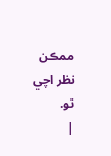ممڪن نظر اچي ٿو.
|